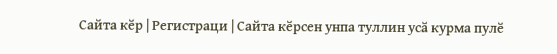Сайта кӗр | Регистраци | Сайта кӗрсен унпа туллин усӑ курма пулӗ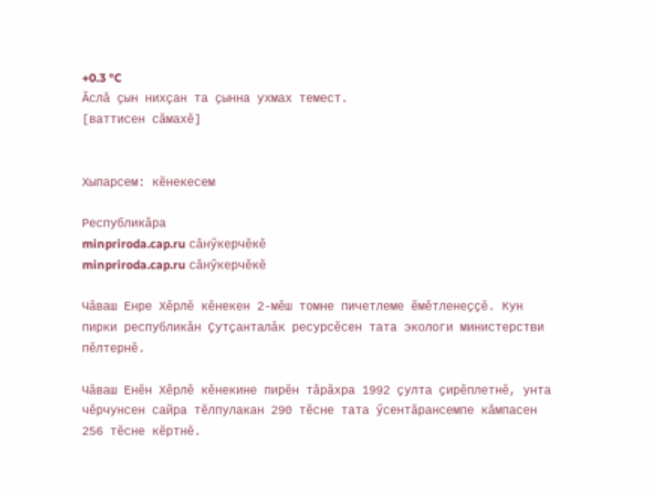+0.3 °C
Ӑслӑ ҫын нихҫан та ҫынна ухмах темест.
[ваттисен сӑмахӗ]


Хыпарсем: кӗнекесем

Республикӑра
minpriroda.cap.ru сӑнӳкерчӗкӗ
minpriroda.cap.ru сӑнӳкерчӗкӗ

Чӑваш Енре Хӗрлӗ кӗнекен 2-мӗш томне пичетлеме ӗмӗтленеҫҫӗ. Кун пирки республикӑн Ҫутҫанталӑк ресурсӗсен тата экологи министерстви пӗлтернӗ.

Чӑваш Енӗн Хӗрлӗ кӗнекине пирӗн тӑрӑхра 1992 ҫулта ҫирӗплетнӗ, унта чӗрчунсен сайра тӗлпулакан 290 тӗсне тата ӳсентӑрансемпе кӑмпасен 256 тӗсне кӗртнӗ.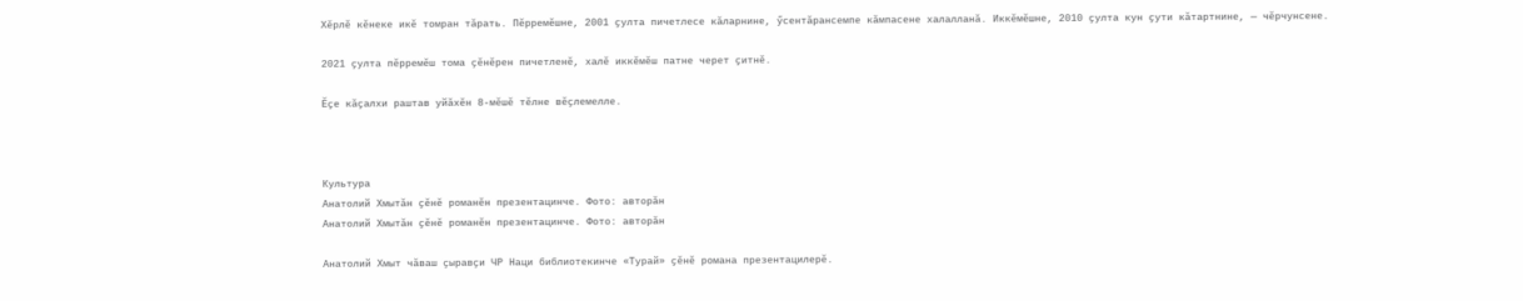Хӗрлӗ кӗнеке икӗ томран тӑрать. Пӗрремӗшне, 2001 ҫулта пичетлесе кӑларнине, ӳсентӑрансемпе кӑмпасене халалланӑ. Иккӗмӗшне, 2010 ҫулта кун ҫути кӑтартнине, — чӗрчунсене.

2021 ҫулта пӗрремӗш тома ҫӗнӗрен пичетленӗ, халӗ иккӗмӗш патне черет ҫитнӗ.

Ӗҫе кӑҫалхи раштав уйӑхӗн 8-мӗшӗ тӗлне вӗҫлемелле.



Культура
Анатолий Хмытӑн ҫӗнӗ романӗн презентацинче. Фото: авторӑн
Анатолий Хмытӑн ҫӗнӗ романӗн презентацинче. Фото: авторӑн

Анатолий Хмыт чӑваш ҫыравҫи ЧР Наци библиотекинче «Турай» ҫӗнӗ романа презентацилерӗ.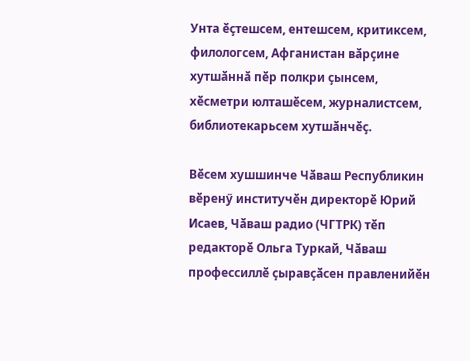Унта ӗҫтешсем, ентешсем, критиксем, филологсем, Афганистан вӑрҫине хутшӑннӑ пӗр полкри ҫынсем, хӗсметри юлташӗсем, журналистсем, библиотекарьсем хутшӑнчӗҫ.

Вӗсем хушшинче Чӑваш Республикин вӗренӳ институчӗн директорӗ Юрий Исаев, Чӑваш радио (ЧГТРК) тӗп редакторӗ Ольга Туркай, Чӑваш профессиллӗ ҫыравҫӑсен правленийӗн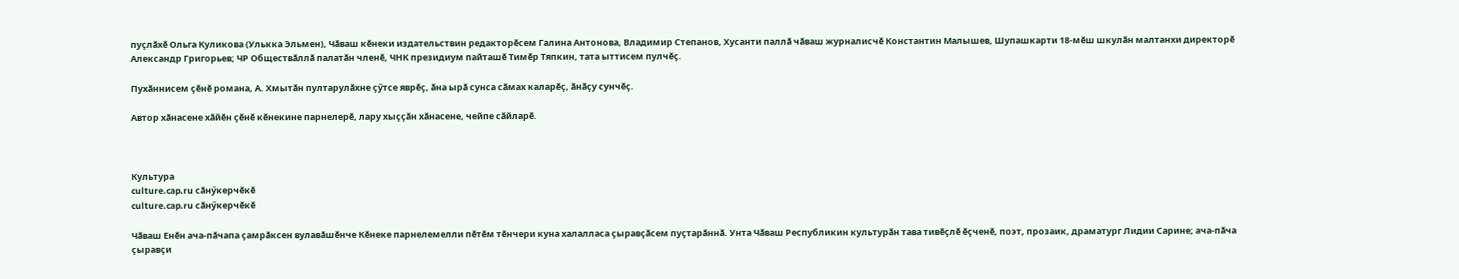пуҫлӑхӗ Ольга Куликова (Улькка Эльмен), Чӑваш кӗнеки издательствин редакторӗсем Галина Антонова, Владимир Степанов, Хусанти паллӑ чӑваш журналисчӗ Константин Малышев, Шупашкарти 18-мӗш шкулӑн малтанхи директорӗ Александр Григорьев; ЧР Обществӑллӑ палатӑн членӗ, ЧНК президиум пайташӗ Тимӗр Тяпкин, тата ыттисем пулчӗҫ.

Пухӑннисем ҫӗнӗ романа, А. Хмытӑн пултарулӑхне ҫӳтсе яврӗҫ, ӑна ырӑ сунса сӑмах каларӗҫ, ӑнӑҫу сунчӗҫ.

Автор хӑнасене хӑйӗн ҫӗнӗ кӗнекине парнелерӗ, лару хыҫҫӑн хӑнасене, чейпе сӑйларӗ.



Культура
culture.cap.ru сӑнӳкерчӗкӗ
culture.cap.ru сӑнӳкерчӗкӗ

Чӑваш Енӗн ача-пӑчапа ҫамрӑксен вулавӑшӗнче Кӗнеке парнелемелли пӗтӗм тӗнчери куна халалласа ҫыравҫӑсем пуҫтарӑннӑ. Унта Чӑваш Республикин культурӑн тава тивӗҫлӗ ӗҫченӗ, поэт, прозаик, драматург Лидии Сарине; ача-пӑча ҫыравҫи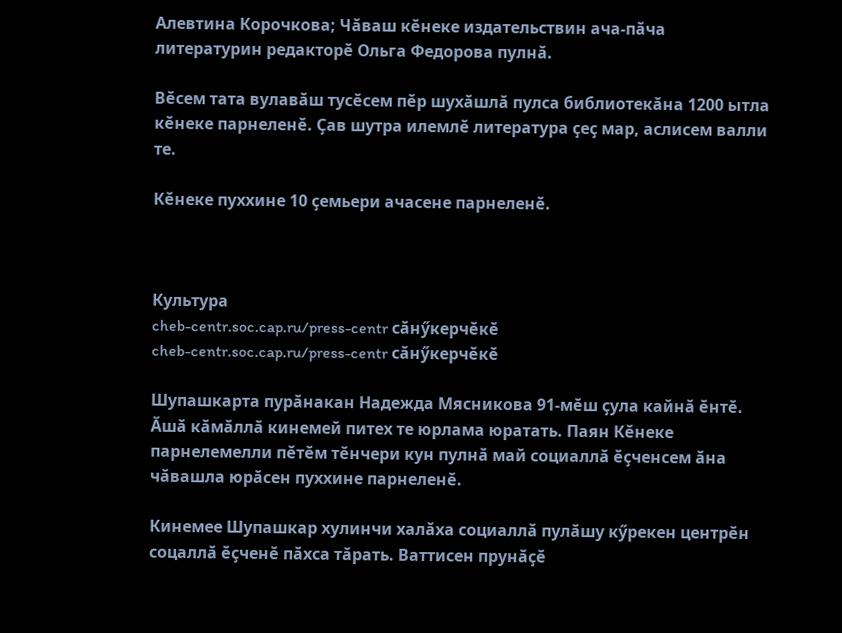Алевтина Корочкова; Чӑваш кӗнеке издательствин ача-пӑча литературин редакторӗ Ольга Федорова пулнӑ.

Вӗсем тата вулавӑш тусӗсем пӗр шухӑшлӑ пулса библиотекӑна 1200 ытла кӗнеке парнеленӗ. Ҫав шутра илемлӗ литература ҫеҫ мар, аслисем валли те.

Кӗнеке пуххине 10 ҫемьери ачасене парнеленӗ.



Культура
cheb-centr.soc.cap.ru/press-centr сӑнӳкерчӗкӗ
cheb-centr.soc.cap.ru/press-centr сӑнӳкерчӗкӗ

Шупашкарта пурӑнакан Надежда Мясникова 91-мӗш ҫула кайнӑ ӗнтӗ. Ӑшӑ кӑмӑллӑ кинемей питех те юрлама юратать. Паян Кӗнеке парнелемелли пӗтӗм тӗнчери кун пулнӑ май социаллӑ ӗҫченсем ӑна чӑвашла юрӑсен пуххине парнеленӗ.

Кинемее Шупашкар хулинчи халӑха социаллӑ пулӑшу кӳрекен центрӗн соцаллӑ ӗҫченӗ пӑхса тӑрать. Ваттисен прунӑҫӗ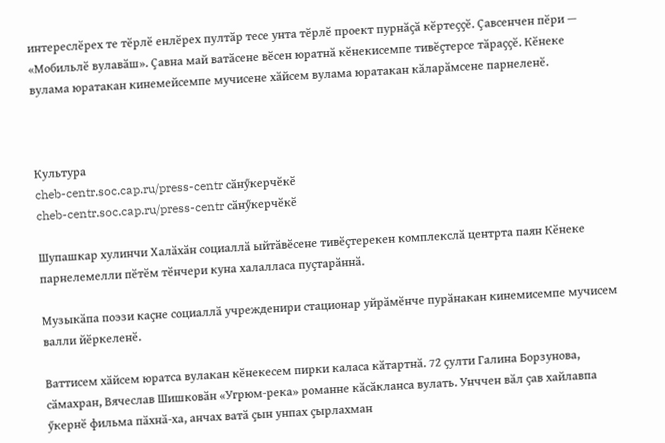интереслӗрех те тӗрлӗ енлӗрех пултӑр тесе унта тӗрлӗ проект пурнӑҫӑ кӗртеҫҫӗ. Ҫавсенчен пӗри — «Мобильлӗ вулавӑш». Ҫавна май ватӑсене вӗсен юратнӑ кӗнекисемпе тивӗҫтерсе тӑраҫҫӗ. Кӗнеке вулама юратакан кинемейсемпе мучисене хӑйсем вулама юратакан кӑларӑмсене парнеленӗ.



Культура
cheb-centr.soc.cap.ru/press-centr сӑнӳкерчӗкӗ
cheb-centr.soc.cap.ru/press-centr сӑнӳкерчӗкӗ

Шупашкар хулинчи Халӑхӑн социаллӑ ыйтӑвӗсене тивӗҫтерекен комплекслӑ центрта паян Кӗнеке парнелемелли пӗтӗм тӗнчери куна халалласа пуҫтарӑннӑ.

Музыкӑпа поэзи каҫне социаллӑ учрежденири стационар уйрӑмӗнче пурӑнакан кинемисемпе мучисем валли йӗркеленӗ.

Ваттисем хӑйсем юратса вулакан кӗнекесем пирки каласа кӑтартнӑ. 72 ҫулти Галина Борзунова, сӑмахран, Вячеслав Шишковӑн «Угрюм-река» романне кӑсӑкланса вулать. Унччен вӑл ҫав хайлавпа ӳкернӗ фильма пӑхнӑ-ха, анчах ватӑ ҫын унпах ҫырлахман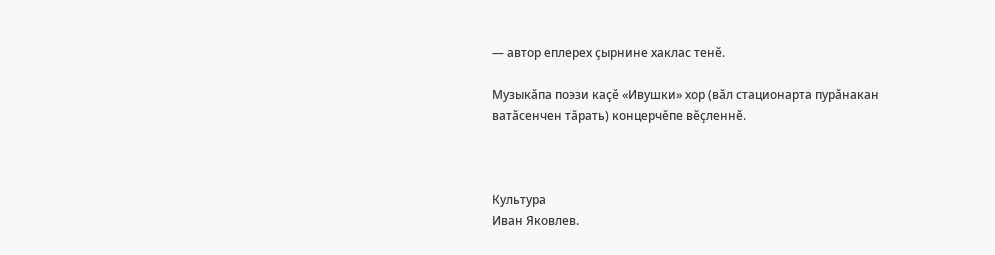— автор еплерех ҫырнине хаклас тенӗ.

Музыкӑпа поэзи каҫӗ «Ивушки» хор (вӑл стационарта пурӑнакан ватӑсенчен тӑрать) концерчӗпе вӗҫленнӗ.



Культура
Иван Яковлев.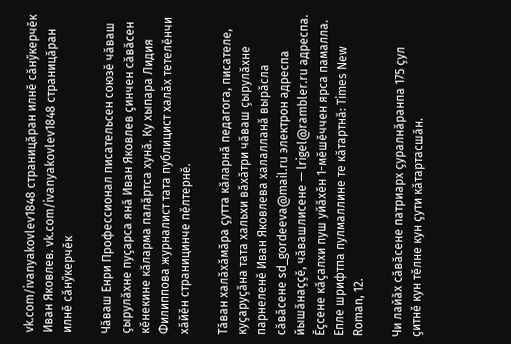vk.com/ivanyakovlev1848 страницӑран илнӗ сӑнӳкерчӗк
Иван Яковлев. vk.com/ivanyakovlev1848 страницӑран илнӗ сӑнӳкерчӗк

Чӑваш Енри Профессионал писательсен союзӗ чӑваш ҫырулӑхне пуҫарса янӑ Иван Яковлев ҫинчен сӑвӑсен кӗнекине кӑларма палӑртса хунӑ. Ку хыпара Лидия Филиппова журналист тата публицист халӑх тетелӗнчи хӑйӗн страницинче пӗлтернӗ.

Тӑван халӑхӑмӑра ҫутта кӑларнӑ педагога, писателе, куҫаруҫӑна тата хальхи вӑхӑтри чӑваш ҫырулӑхне парнеленӗ Иван Яковлева халалланӑ вырӑсла сӑвӑсене sd_gordeeva@mail.ru электрон адреспа йышӑнаҫҫӗ, чӑвашлисене — lrigel@rambler.ru адреспа. Ӗҫсене кӑҫалхи пуш уйӑхӗн 1-мӗшӗччен ярса памалла. Епле шрифтпа пулмаллине те кӑтартнӑ: Times New Roman, 12.

Чи лайӑх сӑвӑсене патриарх ҫуралнӑранпа 175 ҫул ҫитнӗ кун тӗлне кун ҫути кӑтартасшӑн.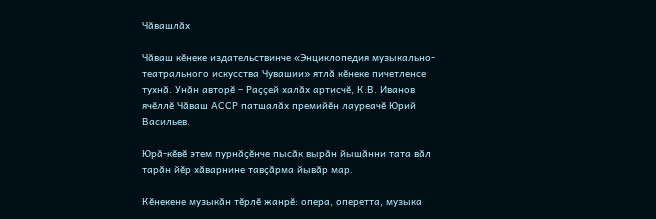Чӑвашлӑх

Чӑваш кӗнеке издательствинче «Энциклопедия музыкально-театрального искусства Чувашии» ятлӑ кӗнеке пичетленсе тухнӑ. Унӑн авторӗ – Раҫҫей халӑх артисчӗ, К.В. Иванов ячӗллӗ Чӑваш АССР патшалӑх премийӗн лауреачӗ Юрий Васильев.

Юрӑ-кӗвӗ этем пурнӑҫӗнче пысӑк вырӑн йышӑнни тата вӑл тарӑн йӗр хӑварнине тавҫӑрма йывӑр мар.

Кӗнекене музыкӑн тӗрлӗ жанрӗ: опера, оперетта, музыка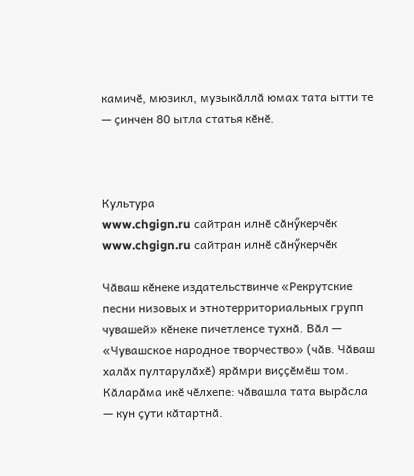камичӗ, мюзикл, музыкӑллӑ юмах тата ытти те — ҫинчен 80 ытла статья кӗнӗ.



Культура
www.chgign.ru сайтран илнӗ сӑнӳкерчӗк
www.chgign.ru сайтран илнӗ сӑнӳкерчӗк

Чӑваш кӗнеке издательствинче «Рекрутские песни низовых и этнотерриториальных групп чувашей» кӗнеке пичетленсе тухнӑ. Вӑл — «Чувашское народное творчество» (чӑв. Чӑваш халӑх пултарулӑхӗ) ярӑмри виҫҫӗмӗш том. Кӑларӑма икӗ чӗлхепе: чӑвашла тата вырӑсла — кун ҫути кӑтартнӑ.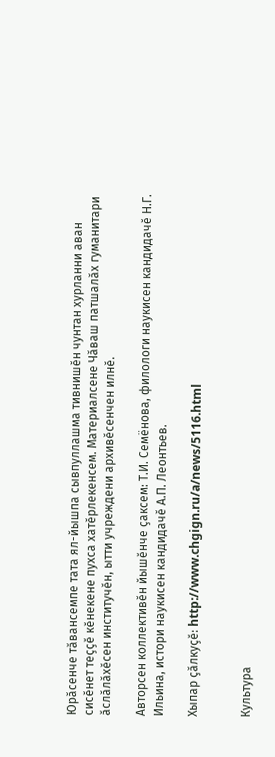Юрӑсенче тӑвансемпе тата ял-йышпа сывпуллашма тивнишӗн чунтан хурланни аван сисӗнет теҫҫӗ кӗнекене пухса хатӗрлекенсем. Материалсене Чӑваш патшалӑх гуманитари ӑслӑлӑхӗсен институчӗн, ытти учреждени архивӗсенчен илнӗ.

Авторсен коллективӗн йышӗнче ҫаксем: Т.И. Семёнова, филологи наукисен кандидачӗ Н.Г. Ильина, истори наукисен кандидачӗ А.П. Леонтьев.

Хыпар ҫӑлкуҫӗ: http://www.chgign.ru/a/news/5116.html


Культура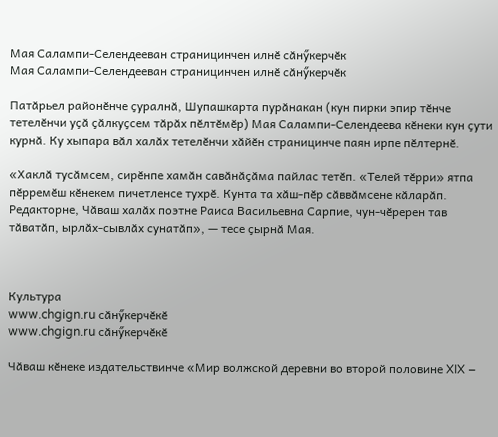Мая Салампи-Селендееван страницинчен илнӗ сӑнӳкерчӗк
Мая Салампи-Селендееван страницинчен илнӗ сӑнӳкерчӗк

Патӑрьел районӗнче ҫуралнӑ, Шупашкарта пурӑнакан (кун пирки эпир тӗнче тетелӗнчи уҫӑ ҫӑлкуҫсем тӑрӑх пӗлтӗмӗр) Мая Салампи-Селендеева кӗнеки кун ҫути курнӑ. Ку хыпара вӑл халӑх тетелӗнчи хӑйӗн страницинче паян ирпе пӗлтернӗ.

«Хаклӑ тусӑмсем, сирӗнпе хамӑн савӑнӑҫӑма пайлас тетӗп. «Телей тӗрри» ятпа пӗрремӗш кӗнекем пичетленсе тухрӗ. Кунта та хӑш-пӗр сӑввӑмсене кӑларӑп. Редакторне, Чӑваш халӑх поэтне Раиса Васильевна Сарпие, чун-чӗререн тав тӑватӑп, ырлӑх-сывлӑх сунатӑп», — тесе ҫырнӑ Мая.



Культура
www.chgign.ru сӑнӳкерчӗкӗ
www.chgign.ru сӑнӳкерчӗкӗ

Чӑваш кӗнеке издательствинче «Мир волжской деревни во второй половине XIX –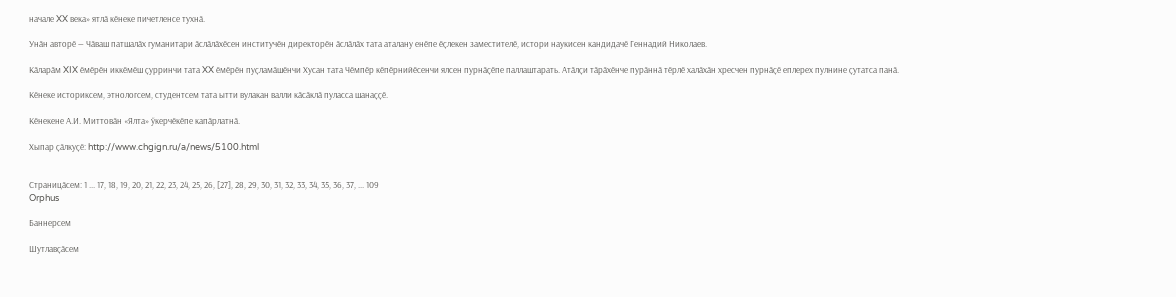начале XX века» ятлӑ кӗнеке пичетленсе тухнӑ.

Унӑн авторӗ — Чӑваш патшалӑх гуманитари ӑслӑлӑхӗсен институчӗн директорӗн ӑслӑлӑх тата аталану енӗпе ӗҫлекен заместителӗ, истори наукисен кандидачӗ Геннадий Николаев.

Кӑларӑм XIX ӗмӗрӗн иккӗмӗш ҫурринчи тата XX ӗмӗрӗн пуҫламӑшӗнчи Хусан тата Чӗмпӗр кӗпӗрнийӗсенчи ялсен пурнӑҫӗпе паллаштарать. Атӑлҫи тӑрӑхӗнче пурӑннӑ тӗрлӗ халӑхӑн хресчен пурнӑҫӗ еплерех пулнине ҫутатса панӑ.

Кӗнеке историксем, этнологсем, студентсем тата ытти вулакан валли кӑсӑклӑ пуласса шанаҫҫӗ.

Кӗнекене А.И. Миттовӑн «Ялта» ӳкерчӗкӗпе капӑрлатнӑ.

Хыпар ҫӑлкуҫӗ: http://www.chgign.ru/a/news/5100.html


Страницӑсем: 1 ... 17, 18, 19, 20, 21, 22, 23, 24, 25, 26, [27], 28, 29, 30, 31, 32, 33, 34, 35, 36, 37, ... 109
Orphus

Баннерсем

Шутлавҫӑсем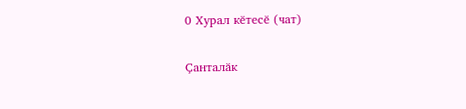0 Хурал кӗтесӗ (чат)

Ҫанталӑк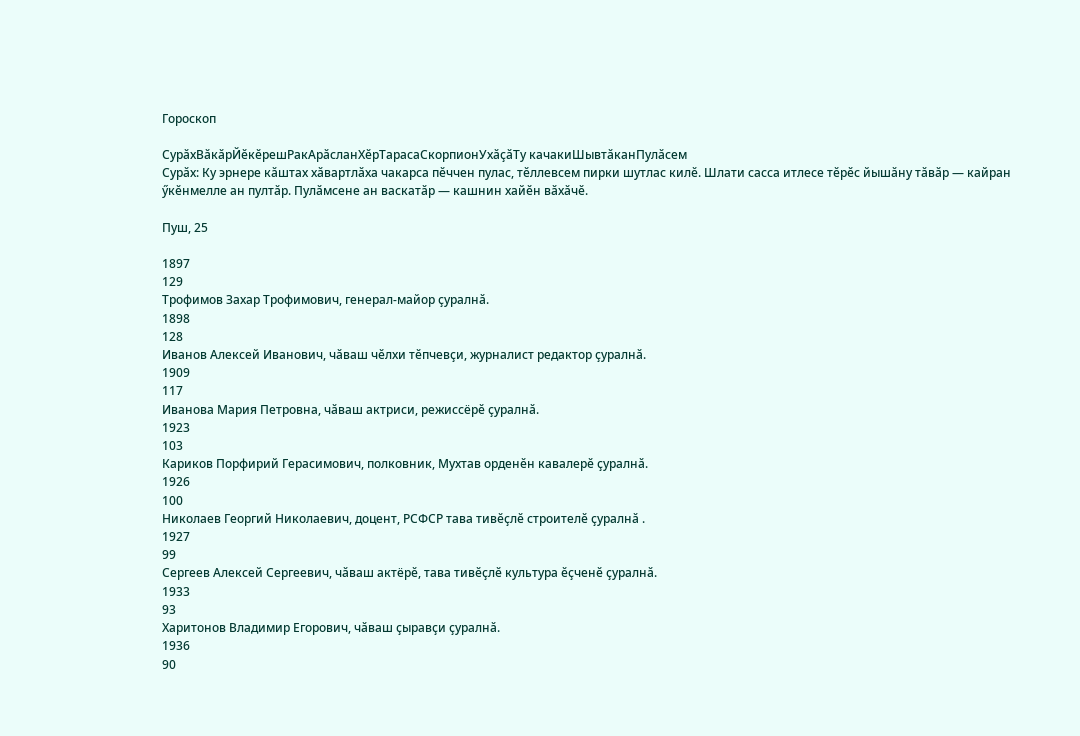Гороскоп

СурӑхВӑкӑрЙӗкӗрешРакАрӑсланХӗрТарасаСкорпионУхӑҫӑТу качакиШывтӑканПулӑсем
Сурӑх: Ку эрнере кӑштах хӑвартлӑха чакарса пӗччен пулас, тӗллевсем пирки шутлас килӗ. Шлати сасса итлесе тӗрӗс йышӑну тӑвӑр — кайран ӳкӗнмелле ан пултӑр. Пулӑмсене ан васкатӑр — кашнин хайӗн вӑхӑчӗ.

Пуш, 25

1897
129
Трофимов Захар Трофимович, генерал-майор ҫуралнӑ.
1898
128
Иванов Алексей Иванович, чӑваш чӗлхи тӗпчевҫи, журналист редактор ҫуралнӑ.
1909
117
Иванова Мария Петровна, чӑваш актриси, режиссёрӗ ҫуралнӑ.
1923
103
Кариков Порфирий Герасимович, полковник, Мухтав орденӗн кавалерӗ ҫуралнӑ.
1926
100
Николаев Георгий Николаевич, доцент, РСФСР тава тивӗҫлӗ строителӗ ҫуралнӑ .
1927
99
Сергеев Алексей Сергеевич, чӑваш актёрӗ, тава тивӗҫлӗ культура ӗҫченӗ ҫуралнӑ.
1933
93
Харитонов Владимир Eгорович, чӑваш ҫыравҫи ҫуралнӑ.
1936
90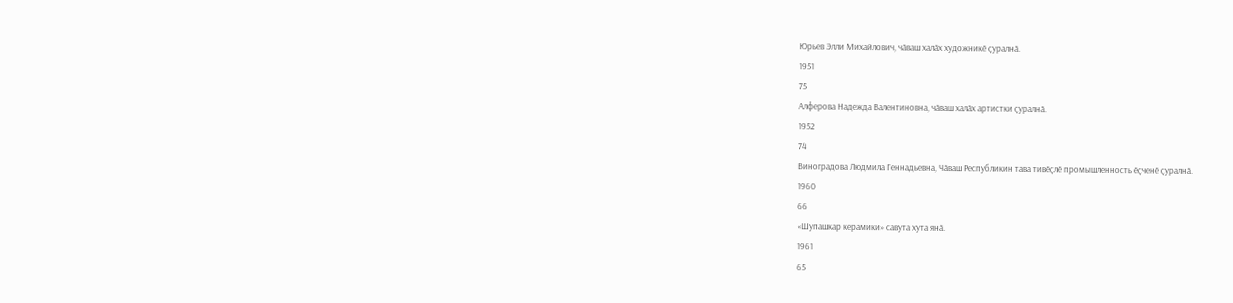Юрьев Элли Михайлович, чӑваш халӑх художникӗ ҫуралнӑ.
1951
75
Алферова Надежда Валентиновна, чӑваш халӑх артистки ҫуралнӑ.
1952
74
Виноградова Людмила Геннадьевна, Чӑваш Республикин тава тивӗҫлӗ промышленность ӗҫченӗ ҫуралнӑ.
1960
66
«Шупашкар керамики» савута хута янӑ.
1961
65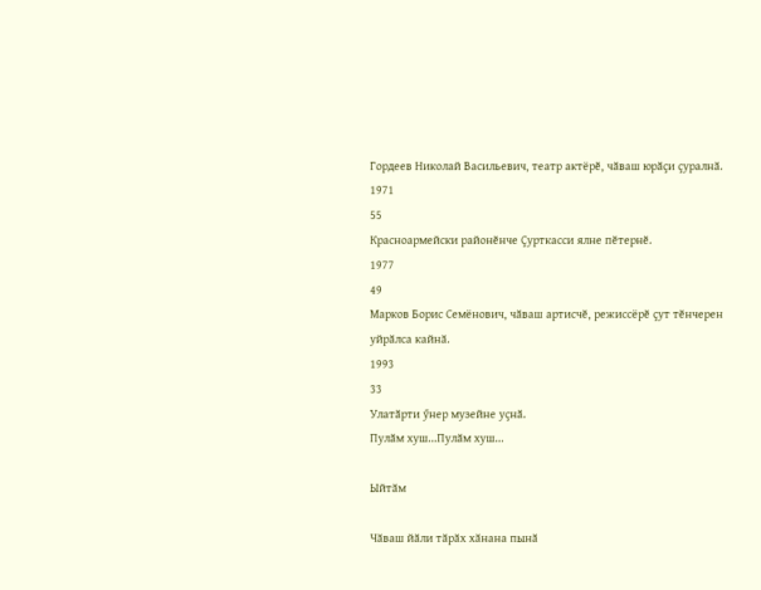Гордеев Николай Васильевич, театр актёрӗ, чӑваш юрӑҫи ҫуралнӑ.
1971
55
Красноармейски районӗнче Ҫурткасси ялне пӗтернӗ.
1977
49
Марков Борис Семёнович, чӑваш артисчӗ, режиссёрӗ ҫут тӗнчерен уйрӑлса кайнӑ.
1993
33
Улатӑрти ӳнер музейне уҫнӑ.
Пулӑм хуш...Пулӑм хуш...

Ыйтӑм

Чӑваш йӑли тӑрӑх хӑнана пынӑ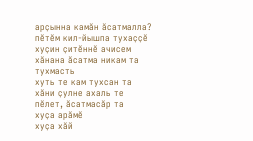арҫынна камӑн ӑсатмалла?
пӗтӗм кил-йышпа тухаҫҫӗ
хуҫин ҫитӗннӗ ачисем
хӑнана ӑсатма никам та тухмасть
хуть те кам тухсан та
хӑни ҫулне ахаль те пӗлет, ӑсатмасӑр та
хуҫа арӑмӗ
хуҫа хӑй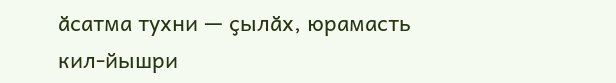ӑсатма тухни — ҫылӑх, юрамасть
кил-йышри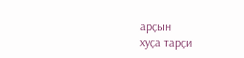арҫын
хуҫа тарҫи